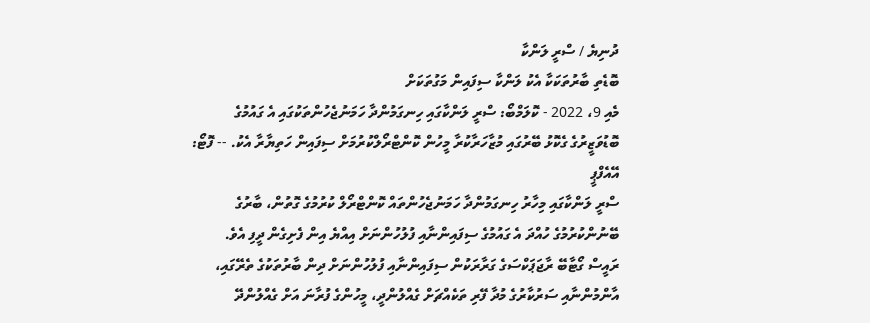ދުނިޔެ / ސްރީ ލަންކާ
ބޮޑެތި ބާރުތަކަކާ އެކު ލަންކާ ސިފައިން މަގުތަކަށް
މެއި 9، 2022 - ކޮލަމްބޯ: ސްރީ ލަންކާގައި ހިނގަމުންދާ ހަމަނުޖެހުންތަކުގައި އެ ގައުމުގެ ބޮޑުވަޒީރުގެ ގެކޮޅު ބޭރުގައި މުޒާހަރާކުރާ މީހުން ކޮންޓްރޯލްކުރުމަށް ސިފައިން ހަތިޔާރާ އެކު. -- ފޮޓޯ: އޭއެފްޕީ
ސްރީ ލަންކާގައި މިހާރު ހިނގަމުންދާ ހަމަނުޖެހުންތައް ކޮންޓްރޯލް ކުރުމުގެ ގޮތުން، ބާރުގެ ބޭނުންކުރުމުގެ ހުއްދަ އެ ގައުމުގެ ސިފައިންނާއި ފުލުހުންނަށް އިއްޔެ އިން ފެށިގެން ދީފި އެވެ.
ރައީސް ގޯޓާބޭ ރާޖަޕަކްސަގެ ގަރާރަކުން ސިފައިންނާއި ފުލުހުންނަށް ދިން ބާރުތަކުގެ ތެރޭގައި، އާންމުންނާއި ސަރުކާރުގެ މުދާ ފޭރި ތަކެއްޗަށް ގެއްލުންދީ، މީހުންގެ ފުރާނަ އަށް ގެއްލުންދޭ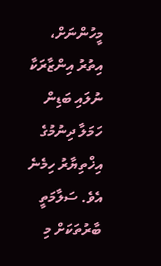މީހުންނަށް، އިތުރު އިންޒާރަކާ ނުލައި ބަޑިން ހަމަލާ ދިނުމުގެ އިޚްތިޔާރު ހިމެނެ އެވެ. ސަލާމަތީ ބާރުތަކަށް މި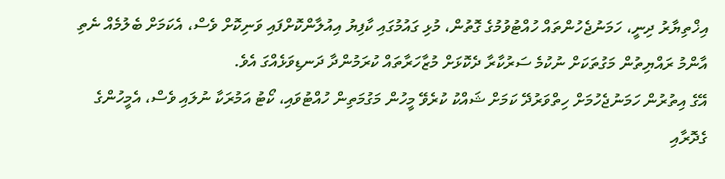އިޚްތިޔާރު ދިނީ، ހަމަނުޖެހުންތައް ހުއްޓުވުމުގެ ގޮތުން، މުޅި ގައުމުގައި ކާފިޔު އިއުލާންކޮށްފައި ވަނިކޮށް ވެސް، އެކަމަށް ބެލުމެއް ނެތި އާންމު ރައްޔިތުން މަގުތަކަށް ނުކުމެ ސަރުކާރާ ދެކޮޅަށް މުޒާހަރާތައް ކުރަމުންދާ ދަނޑިވަޅެއްގަ އެވެ.
އޭގެ އިތުރުން ހަމަނުޖެހުމަށް ހިތްވަރުދޭ ކަމަށް ޝައްކު ކުރެވޭ މީހުން މަގުމަތިން ހުއްޓުވައި، ކޯޓު އަމުރަކާ ނުލައި ވެސް، އެމީހުންގެ ގެދޮރާއި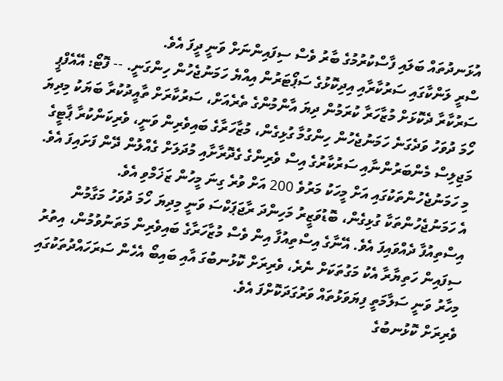އުޅަނދުތައް ބަލައި ފާސްކުރުމުގެ ބާރު ވެސް ސިފައިންނަށް ވަނީ ދީފަ އެވެ.
ސްރީ ލަންކާގައި ސަރުކާރާއި އިދިކޮޅުގެ ސަޕޯޓަރުން އިއްޔެ ހަމަނުޖެހުން ހިންގަނީ. -- ފޮޓޯ: އޭއެފްޕީ
ސަރުކާރާ ދެކޮޅަށް މުޒާހަރާ ކުރަމުން ދިޔަ އާންމުންގެ ތެރެއަށް، ސަރުކާރަށް ތާއީދުކުރާ ބަޔަކު މިދިޔަ ހޯމަ ދުވަހު ވަދެގަނެ ހަމަނުޖެހުން ހިންގުމާ ގުޅިގެން، މުޒާހަރާގެ ބައިވެރިން ވަނީ، ވެރިކަންކުރާ ޕާޓީގެ މަޖިލިސް މެންބަރުންނާއި ސަރުކާރުގެ އިސް ވެރިންގެ ގެދޮރާށާއި މުދަލަށް ގެއްލުން ދޭން ފަށައިފަ އެވެ. މި ހަމަނުޖެހުންތަކުގައި އަށް މީހަކު މަރުވެ 200 އަށް ވުރެ ގިނަ މީހުން ޒަޚަމްވި އެވެ.
އެ ހަމަނުޖެހުންތަކާ ގުޅިގެން، ބޮޑުވަޒީރު މަހިންދަ ރާޖަޕަކްސަ ވަނީ މިދިޔަ ހޯމަ ދުވަހު މަގާމުން އިސްތިއުފާ ދެއްވައިފަ އެވެ. އޭނާގެ އިސްތިއުފާ އިން ވެސް މުޒާހަރާގެ ބައިވެރިން މަތަނުވުމުން، އިތުރު ސިފައިން ހަތިޔާރާ އެކު މަގުތަކަށް ނެރެ، ވެރިރަށް ކޮޅުނބުގަ އާއި ބައިބޯ އެހެން ސަރަހައްދުތަކުގައި މިހާރު ވަނީ ސަލާމަތީ ފިޔަވަޅުތައް ވަރުގަދަކޮށްފަ އެވެ.
ވެރިރަށް ކޮޅުނބުގެ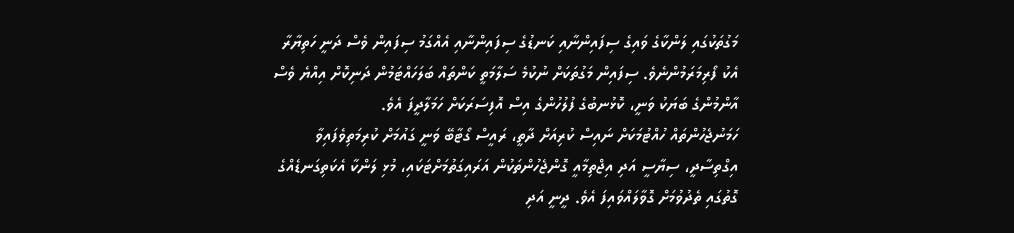މަގުތަކުގައި ލަންކާގެ ވައިގެ ސިފައިންނާއި ކަނޑުގެ ސިފައިންނާއި އެއްގަމު ސިފައިން ވެސް ދަނީ ހަތިޔާރާ އެކު ފޯރިމަރަމުންނެވެ. ސިފައިން މަގުތަކަށް ނުކުމެ ސަލާމަތީ ކަންތައް ބަލަހައްޓަމުން ދަނިކޮށް އިއްޔެ ވެސް އާންމުންގެ ބަޔަކު ވަނީ، ކޮޅުނބުގެ ފުލުހުންގެ އިސް އޮފިސަރަކަށް ހަމަލާދީފަ އެވެ.
ހަމަނުޖެހުންތައް ހުއްޓުމަކަށް ނައިސް ކުރިއަށް ދާތީ، ރައީސް ގޯޓާބޭ ވަނީ ގައުމަށް ކުރިމަތިވެފައިވާ އިގްތިސާދީ، ސިޔާސީ އަދި އިޖްތިމާއީ ގޮންޖެހުންތަކުން އަރައިގަތުމަށްޓަކައި، މުޅި ލަންކާ އެކަތިގަނޑެއްގެ ގޮތުގައި ތެދުވުމަށް ގޮވާލައްވައިފަ އެވެ. ދީނީ އަދި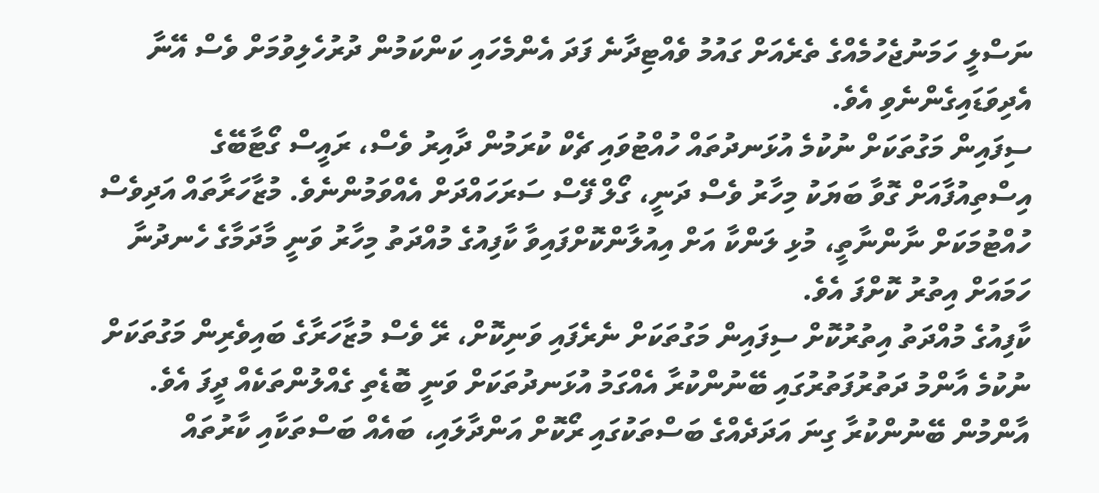ނަސްލީ ހަމަނުޖެހުމެއްގެ ތެރެއަށް ގައުމު ވެއްޓިދާނެ ފަދަ އެންމެހައި ކަންކަމުން ދުރުހެލިވުމަށް ވެސް އޭނާ އެދިވަޑައިގެންނެވި އެވެ.
ސިފައިން މަގުތަކަށް ނުކުމެ އުޅަނދުތައް ހުއްޓުވައި ޗެކް ކުރަމުން ދާއިރު ވެސް، ރައީސް ގޯޓާބޭގެ އިސްތިއުފާއަށް ގޮވާ ބަޔަކު މިހާރު ވެސް ދަނީ، ގޯލް ފޭސް ސަރަހައްދަށް އެއްވަމުންނެވެ. މުޒާހަރާތައް އަދިވެސް ހުއްޓުމަކަށް ނާންނާތީ، މުޅި ލަންކާ އަށް އިއުލާންކޮށްފައިވާ ކާފިއުގެ މުއްދަތު މިހާރު ވަނީ މާދަމާގެ ހެނދުނާ ހަމައަށް އިތުރު ކޮށްފަ އެވެ.
ކާފިއުގެ މުއްދަތު އިތުރުކޮށް ސިފައިން މަގުތަކަށް ނެރެފައި ވަނިކޮށް، ރޭ ވެސް މުޒާހަރާގެ ބައިވެރިން މަގުތަކަށް ނުކުމެ އާންމު ދަތުރުފަތުރުގައި ބޭނުންކުރާ އެއްގަމު އުޅަނދުތަކަށް ވަނީ ބޮޑެތި ގެއްލުންތަކެއް ދީފަ އެވެ. އާންމުން ބޭނުންކުރާ ގިނަ އަދަދެއްގެ ބަސްތަކުގައި ރޯކޮށް އަންދާލައި، ބައެއް ބަސްތަކާއި ކާރުތައް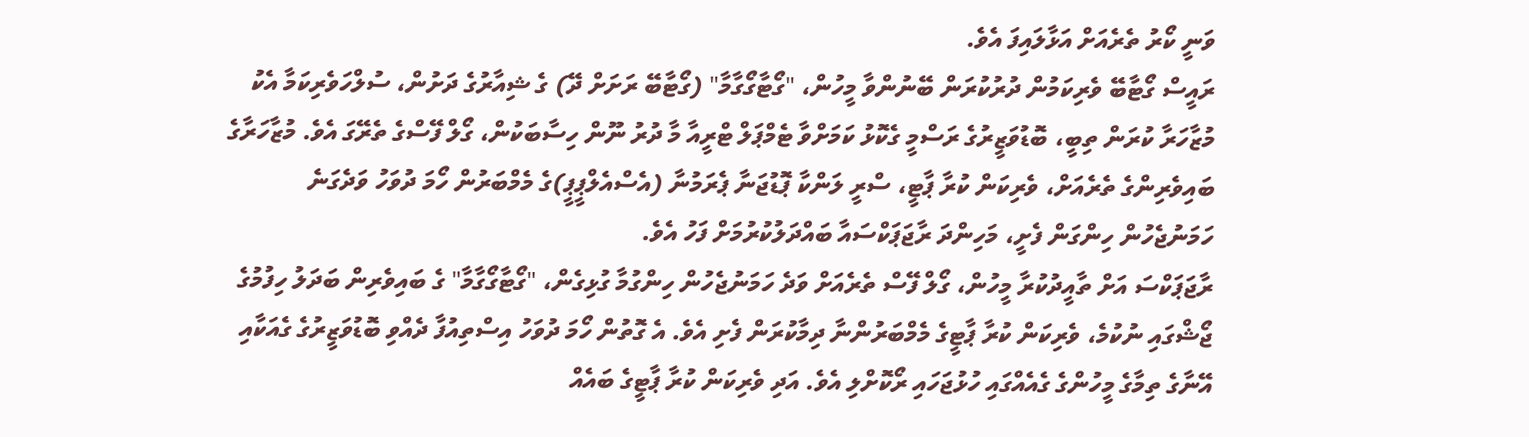ވަނީ ކޯރު ތެރެއަށް އަޅާލައިފަ އެވެ.
ރައީސް ގޯޓާބޭ ވެރިކަމުން ދުރުކުރަން ބޭނުންވާ މީހުން، "ގޯޓާގޯގާމާ" (ގޯޓާބޭ ރަށަށް ދޭ) ގެ ޝިއާރުގެ ދަށުން، ސުލްހަވެރިކަމާ އެކު މުޒާހަރާ ކުރަން ތިބީ، ބޮޑުވަޒީރުގެ ރަސްމީ ގެކޮޅު ކަމަށްވާ ޓެމްޕަލް ޓްރީއާ މާ ދުރު ނޫން ހިސާބަކުން، ގޯލް ފޭސްގެ ތެރޭގަ އެވެ. މުޒާހަރާގެ ބައިވެރިންގެ ތެރެއަށް، ވެރިކަން ކުރާ ޕާޓީ، ސްރީ ލަންކާ ޕޮޑުޖަނާ ޕެރަމުނާ (އެސްއެލްޕީޕީ)ގެ މެމްބަރުން ހޯމަ ދުވަހު ވަދެގަނެ ހަމަނުޖެހުން ހިންގަން ފެށީ، މަހިންދަ ރާޖަޕަކްސައާ ބައްދަލުކުރުމަށް ފަހު އެވެ.
ރާޖަޕަކްސަ އަށް ތާއީދުކުރާ މީހުން، ގޯލް ފޭސް ތެރެއަށް ވަދެ ހަމަނުޖެހުން ހިންގުމާ ގުޅިގެން، "ގޯޓާގޯގާމާ" ގެ ބައިވެރިން ބަދަލު ހިފުމުގެ ޖޯޝްގައި ނުކުމެ، ވެރިކަން ކުރާ ޕާޓީގެ މެމްބަރުންނާ ދިމާކުރަން ފެށި އެވެ. އެ ގޮތުން ހޯމަ ދުވަހު އިސްތިއުފާ ދެއްވި ބޮޑުވަޒީރުގެ ގެއަކާއި އޭނާގެ ތިމާގެ މީހުންގެ ގެއެއްގައި ހުޅުޖަހައި ރޯކޮށްލި އެވެ. އަދި ވެރިކަން ކުރާ ޕާޓީގެ ބައެއް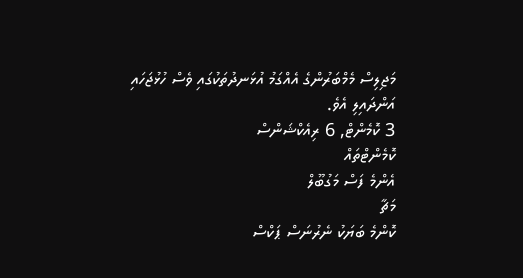މަޖިލިސް މެމްބަރުންގެ އެއްގަމު އުޅަނދުތަކުގައި ވެސް ހުޅުޖަހައި އަންދައިލި އެވެ.
3 ކޮމެންޓް, 6 ރިއެކްޝަންސް
ކޮމެންޓްތައް
އެންމެ ފަސް މަގުބޫލް
މަޗާ
ކޮންމެ ބަޔަކު ނެރުނަސް ޕަކްސް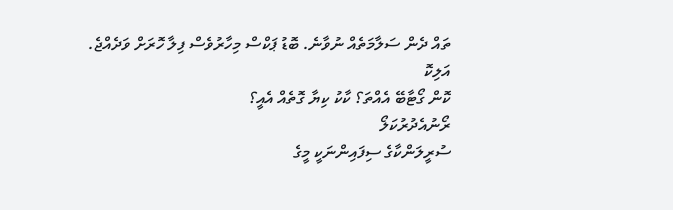ތައް ދެން ސަލާމަތެއް ނުވާނެ. ބޮޑު ޕަކްސް މިހާރުވެސް ފިލާ ހޮރަށް ވަދެއްޖެ.
އަލިކޮ
ކޮން ގޯޓާބޭ އެއްތަ؟ ކާކު ކިޔާ ގޮތެއް އެއީ؟
ރޯނުއެދުރުކަލޯ
ސުރީލަންކާގެ ސިފައިންނަކީ މީގެ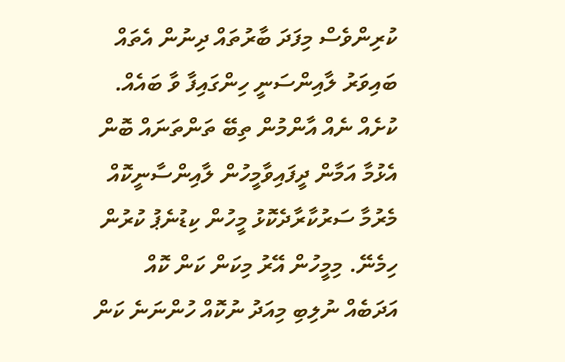ކުރިންވެސް މިފަދަ ބާރުތައް ދިނުން އެތައް ބައިވަރު ލާއިންސަނީ ހިންގައިފާ ވާ ބައެއް. ކުށެއް ނެއް އާންމުން ތިބޭ ތަންތަނައް ބޮން އެޅުމާ އަމާން ދީފައިވާމީހުން ލާއިންސާނީކޮއް މެރުމާ ސަރުކާރާދެކޮޅު މީހުން ކިޑުނެޕު ކުރުން ހިމެނޭ. މިމީހުން އޭރު މިކަން ކަން ކޮއް އަދަބެއް ނުލިބި މިއަދު ނުކޮއް ހުންނަނެ ކަން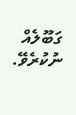ގަބޫލެއް ނުކުރެވޭ.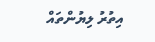އިތުރު ލިޔުންތައް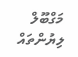މަގްބޫލް ލިޔުންތައް